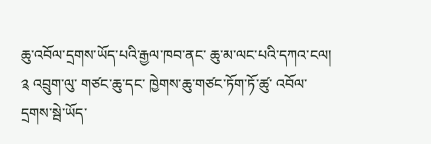ཆུ་འབོལ་དྲགས་ཡོད་པའི་རྒྱལ་ཁབ་ནང་ ཆུ་མ་ལང་པའི་དཀའ་ངལ།
༉ འབྲུག་ལུ་ གཙང་ཆུ་དང་ ཁྱེགས་ཆུ་གཙང་ཏོག་ཏོ་ཚུ་ འབོལ་དྲགས་སྦེ་ཡོད་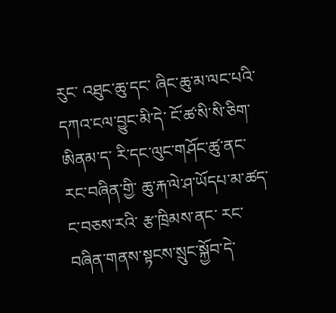རུང་ འཐུང་ཆུ་དང་ ཞིང་ཆུ་མ་ལང་པའི་ དཀའ་ངལ་བྱུང་མི་དེ་ ངོ་ཚ་སི་སི་ཅིག་ཨིནམ་ད་ རི་དང་ལུང་གཤོང་ཚུ་ནང་ རང་བཞིན་གྱི་ ཆུ་རྐ་ལེ་ཤ་ཡོདཔ་མ་ཚད་ ང་བཅས་རའི་ རྩ་ཁྲིམས་ནང་ རང་བཞིན་གནས་སྟངས་སྲུང་སྐྱོབ་དེ་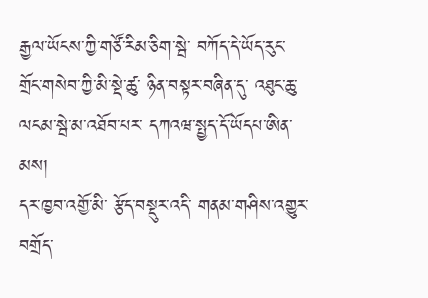རྒྱལ་ཡོངས་ཀྱི་གཙོ་རིམ་ཅིག་སྦེ་ བཀོད་དེ་ཡོད་རུང་ གྲོང་གསེབ་ཀྱི་མི་སྡེ་ཚུ་ ཉིན་བསྟར་བཞིན་དུ་ འཐུང་ཆུ་ལངམ་སྦེ་མ་འཐོབ་པར་ དཀའཝ་སྤྱད་དོ་ཡོདཔ་ཨིན་མས།
དར་ཁྱབ་འགྱོ་མི་ རྩོད་བསྡུར་འདི་ གནམ་གཤིས་འགྱུར་བགྲོད་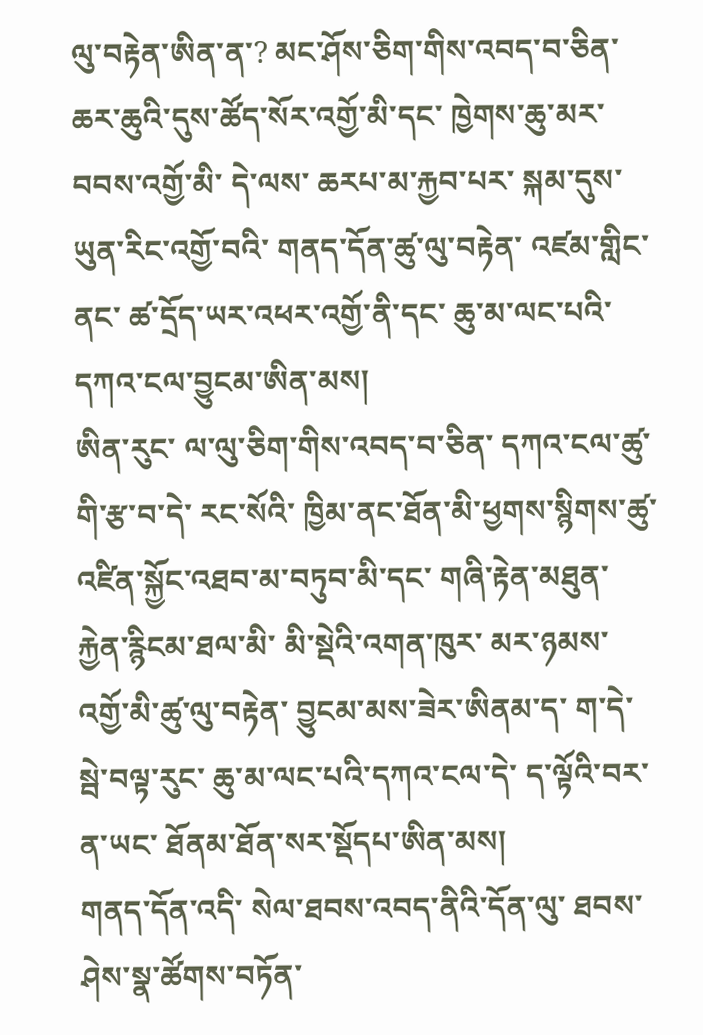ལུ་བརྟེན་ཨིན་ན་? མང་ཤོས་ཅིག་གིས་འབད་བ་ཅིན་ ཆར་ཆུའི་དུས་ཚོད་སོར་འགྱོ་མི་དང་ ཁྱེགས་ཆུ་མར་བབས་འགྱོ་མི་ དེ་ལས་ ཆརཔ་མ་རྐྱབ་པར་ སྐམ་དུས་ཡུན་རིང་འགྱོ་བའི་ གནད་དོན་ཚུ་ལུ་བརྟེན་ འཛམ་གླིང་ནང་ ཚ་དྲོད་ཡར་འཕར་འགྱོ་ནི་དང་ ཆུ་མ་ལང་པའི་དཀའ་ངལ་བྱུངམ་ཨིན་མས།
ཨིན་རུང་ ལ་ལུ་ཅིག་གིས་འབད་བ་ཅིན་ དཀའ་ངལ་ཚུ་གི་རྩ་བ་དེ་ རང་སོའི་ ཁྱིམ་ནང་ཐོན་མི་ཕྱགས་སྙིགས་ཚུ་ འཛིན་སྐྱོང་འཐབ་མ་བཏུབ་མི་དང་ གཞི་རྟེན་མཐུན་རྐྱེན་རྙིངམ་ཐལ་མི་ མི་སྡེའི་འགན་ཁུར་ མར་ཉམས་འགྱོ་མི་ཚུ་ལུ་བརྟེན་ བྱུངམ་མས་ཟེར་ཨིནམ་ད་ ག་དེ་སྦེ་བལྟ་རུང་ ཆུ་མ་ལང་པའི་དཀའ་ངལ་དེ་ ད་ལྟོའི་བར་ན་ཡང་ ཐོནམ་ཐོན་སར་སྡོདཔ་ཨིན་མས།
གནད་དོན་འདི་ སེལ་ཐབས་འབད་ནིའི་དོན་ལུ་ ཐབས་ཤེས་སྣ་ཚོགས་བཏོན་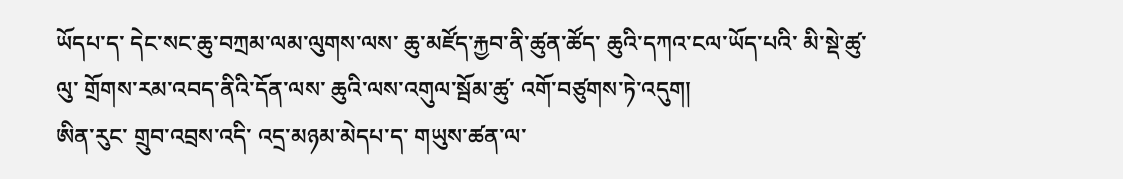ཡོདཔ་ད་ དེང་སང་ཆུ་བཀྲམ་ལམ་ལུགས་ལས་ ཆུ་མཛོད་རྐྱབ་ནི་ཚུན་ཚོད་ ཆུའི་དཀའ་ངལ་ཡོད་པའི་ མི་སྡེ་ཚུ་ལུ་ གྲོགས་རམ་འབད་ནིའི་དོན་ལས་ ཆུའི་ལས་འགུལ་སྦོམ་ཚུ་ འགོ་བཙུགས་ཏེ་འདུག།
ཨིན་རུང་ གྲུབ་འབྲས་འདི་ འདྲ་མཉམ་མེདཔ་ད་ གཡུས་ཚན་ལ་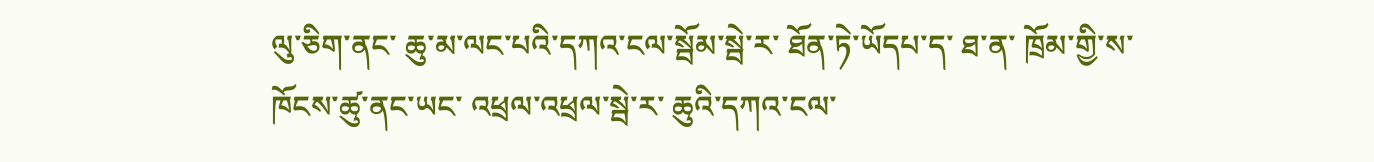ལུ་ཅིག་ནང་ ཆུ་མ་ལང་པའི་དཀའ་ངལ་སྦོམ་སྦེ་ར་ ཐོན་ཏེ་ཡོདཔ་ད་ ཐ་ན་ ཁྲོམ་གྱི་ས་ཁོངས་ཚུ་ནང་ཡང་ འཕྲལ་འཕྲལ་སྦེ་ར་ ཆུའི་དཀའ་ངལ་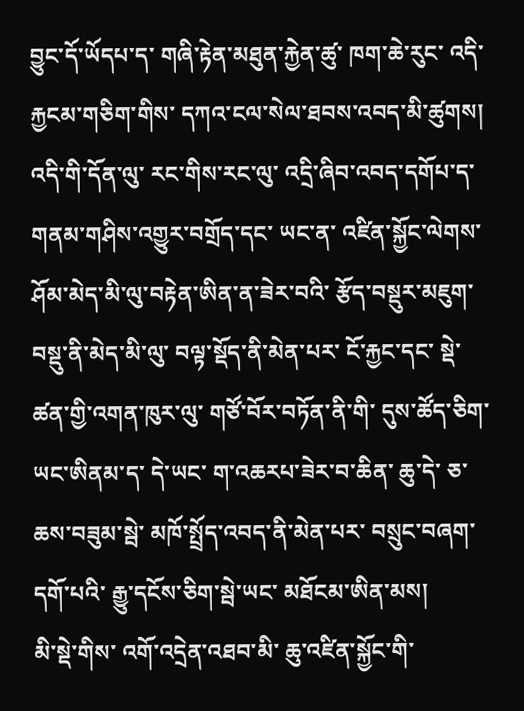བྱུང་དོ་ཡོདཔ་ད་ གཞི་རྟེན་མཐུན་རྐྱེན་ཚུ་ ཁག་ཆེ་རུང་ འདི་རྐྱངམ་གཅིག་གིས་ དཀའ་ངལ་སེལ་ཐབས་འབད་མི་ཚུགས།
འདི་གི་དོན་ལུ་ རང་གིས་རང་ལུ་ འདྲི་ཞིབ་འབད་དགོཔ་ད་ གནམ་གཤིས་འགྱུར་བགྲོད་དང་ ཡང་ན་ འཛིན་སྐྱོང་ལེགས་ཤོམ་མེད་མི་ལུ་བརྟེན་ཨིན་ན་ཟེར་བའི་ རྩོད་བསྡུར་མཇུག་བསྡུ་ནི་མེད་མི་ལུ་ བལྟ་སྡོད་ནི་མེན་པར་ ངོ་རྐྱང་དང་ སྡེ་ཚན་གྱི་འགན་ཁུར་ལུ་ གཙོ་བོར་བཏོན་ནི་གི་ དུས་ཚོད་ཅིག་ཡང་ཨིནམ་ད་ དེ་ཡང་ ག་འཆརཔ་ཟེར་བ་ཆིན་ ཆུ་དེ་ ཅ་ཆས་བཟུམ་སྦེ་ མཁོ་སྤྲོད་འབད་ནི་མེན་པར་ བསྲུང་བཞག་དགོ་པའི་ རྒྱུ་དངོས་ཅིག་སྦེ་ཡང་ མཐོངམ་ཨིན་མས།
མི་སྡེ་གིས་ འགོ་འདྲེན་འཐབ་མི་ ཆུ་འཛིན་སྐྱོང་གི་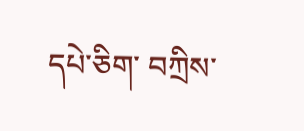དཔེ་ཅིག་ བཀྲིས་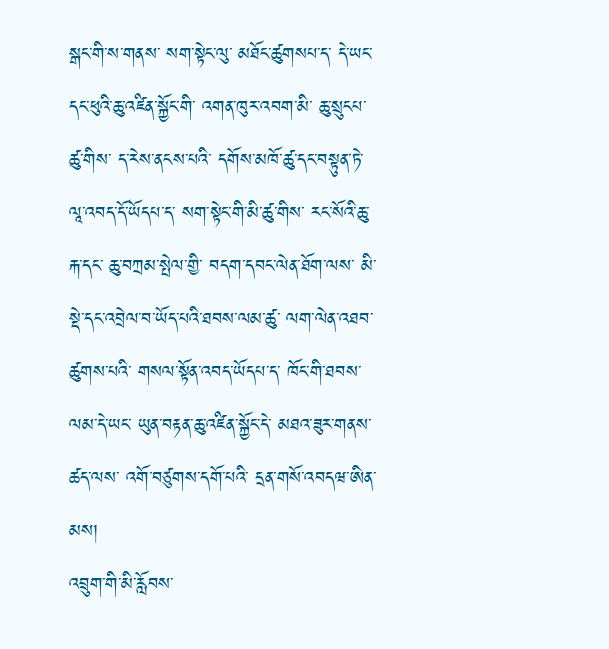སྒང་གི་ས་གནས་ སག་སྟེང་ལུ་ མཐོང་ཚུགསཔ་ད་ དེ་ཡང་ དང་ཕུའི་ཆུ་འཛིན་སྐྱོང་གི་ འགན་ཁུར་འབག་མི་ ཆུ་སྲུངཔ་ཚུ་གིས་ ད་རེས་ནངས་པའི་ དགོས་མཁོ་ཚུ་དང་བསྟུན་ཏེ་ ལཱ་འབད་དོ་ཡོདཔ་ད་ སག་སྟེང་གི་མི་ཚུ་གིས་ རང་སོའི་ཆུ་རྐ་དང་ ཆུ་བཀྲམ་སྤེལ་གྱི་ བདག་དབང་ལེན་ཐོག་ལས་ མི་སྡེ་དང་འབྲེལ་བ་ཡོད་པའི་ཐབས་ལམ་ཚུ་ ལག་ལེན་འཐབ་ཚུགས་པའི་ གསལ་སྟོན་འབད་ཡོདཔ་ད་ ཁོང་གི་ཐབས་ལམ་དེ་ཡང་ ཡུན་བརྟན་ཆུ་འཛིན་སྐྱོང་དེ་ མཐའ་ཟུར་གནས་ཚད་ལས་ འགོ་བཙུགས་དགོ་པའི་ དྲན་གསོ་འབདཝ་ཨིན་མས།
འབྲུག་གི་མི་རློབས་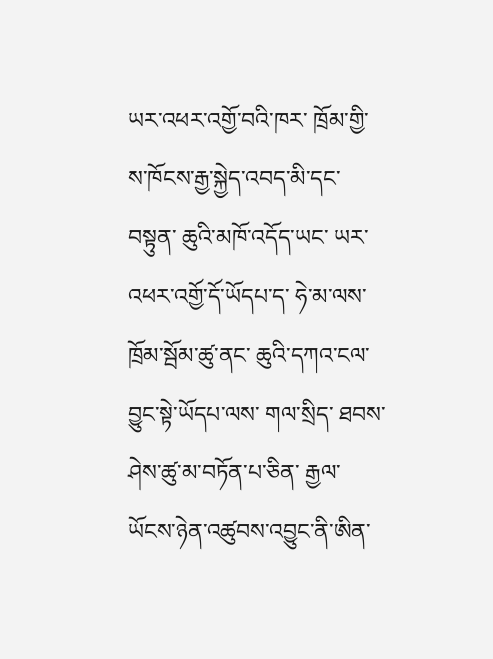ཡར་འཕར་འགྱོ་བའི་ཁར་ ཁྲོམ་གྱི་ས་ཁོངས་རྒྱ་སྐྱེད་འབད་མི་དང་བསྟུན་ ཆུའི་མཁོ་འདོད་ཡང་ ཡར་འཕར་འགྱོ་དོ་ཡོདཔ་ད་ ཧེ་མ་ལས་ ཁྲོམ་སྦོམ་ཚུ་ནང་ ཆུའི་དཀའ་ངལ་བྱུང་སྟེ་ཡོདཔ་ལས་ གལ་སྲིད་ ཐབས་ཤེས་ཚུ་མ་བཏོན་པ་ཅིན་ རྒྱལ་ཡོངས་ཉེན་འཚུབས་འབྱུང་ནི་ཨིན་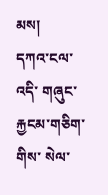མས།
དཀའ་ངལ་འདི་ གཞུང་རྐྱངམ་གཅིག་གིས་ སེལ་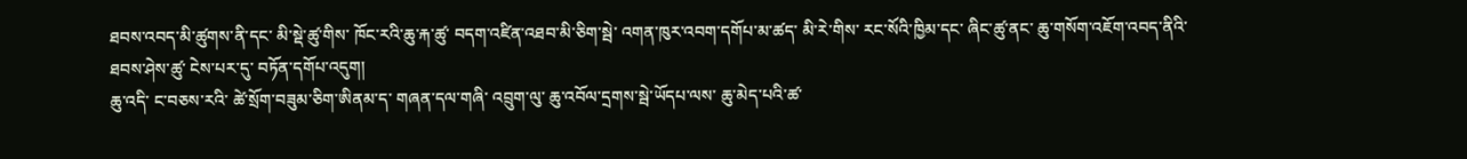ཐབས་འབད་མི་ཚུགས་ནི་དང་ མི་སྡེ་ཚུ་གིས་ ཁོང་རའི་ཆུ་རྐ་ཚུ་ བདག་འཛིན་འཐབ་མི་ཅིག་སྦེ་ འགན་ཁུར་འབག་དགོཔ་མ་ཚད་ མི་རེ་གིས་ རང་སོའི་ཁྱིམ་དང་ ཞིང་ཚུ་ནང་ ཆུ་གསོག་འཇོག་འབད་ནིའི་ ཐབས་ཤེས་ཚུ་ ངེས་པར་དུ་ བཏོན་དགོཔ་འདུག།
ཆུ་འདི་ ང་བཅས་རའི་ ཚེ་སྲོག་བཟུམ་ཅིག་ཨིནམ་ད་ གཞན་དལ་གཞི་ འབྲུག་ལུ་ ཆུ་འབོལ་དྲགས་སྦེ་ཡོདཔ་ལས་ ཆུ་མེད་པའི་ཚ་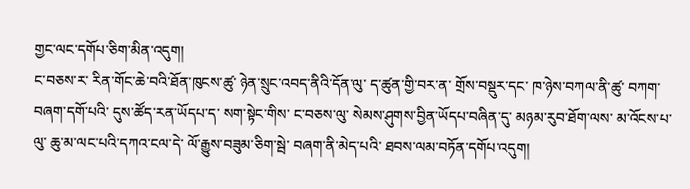གྱང་ལང་དགོཔ་ཅིག་མིན་འདུག།
ང་བཅས་ར་ རིན་གོང་ཆེ་བའི་ཐོན་ཁུངས་ཚུ་ ཉེན་སྲུང་འབད་ནིའི་དོན་ལུ་ ད་ཚུན་གྱི་བར་ན་ གྲོས་བསྡུར་དང་ ཁ་ཉེས་བཀལ་ནི་ཚུ་ བཀག་བཞག་དགོ་པའི་ དུས་ཚོད་རན་ཡོདཔ་ད་ སག་སྟེང་གིས་ ང་བཅས་ལུ་ སེམས་ཤུགས་བྱིན་ཡོདཔ་བཞིན་དུ་ མཉམ་རུབ་ཐོག་ལས་ མ་འོངས་པ་ལུ་ ཆུ་མ་ལང་པའི་དཀའ་ངལ་དེ་ ལོ་རྒྱུས་བཟུམ་ཅིག་སྦེ་ བཞག་ནི་མེད་པའི་ ཐབས་ལམ་བཏོན་དགོཔ་འདུག།